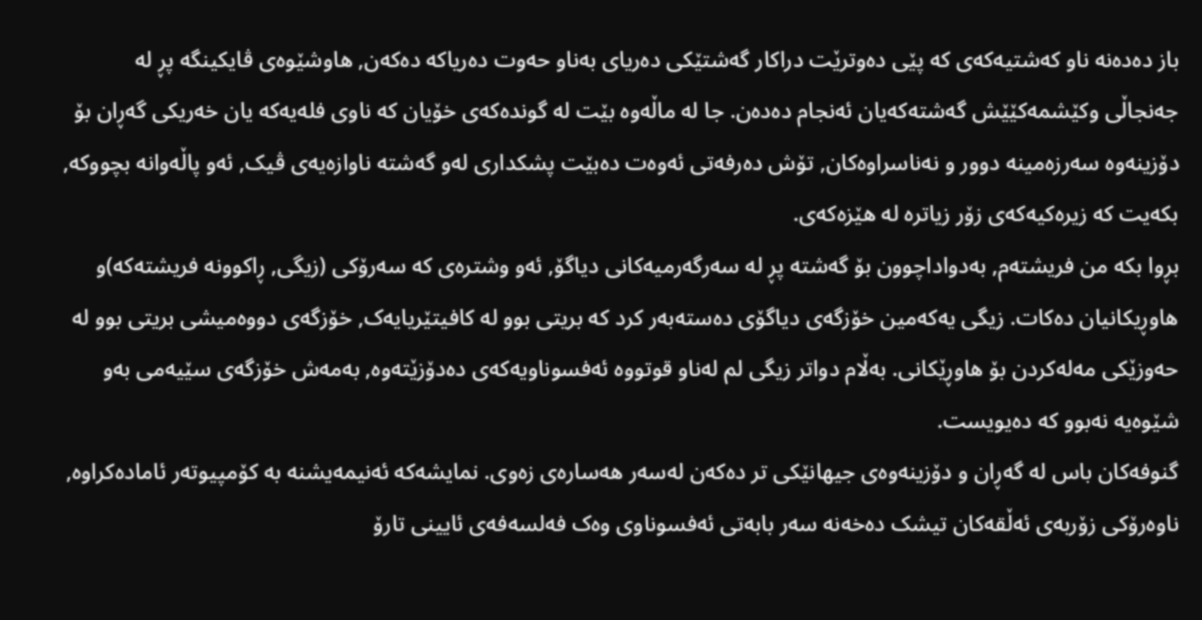باز دەدەنە ناو کەشتیەکەی کە پێی دەوترێت دراکار گەشتێکی دەریای بەناو حەوت دەریاکە دەکەن, هاوشێوەی ڤایکینگە پڕ لە جەنجاڵی وکێشمەکێێش گەشتەکەیان ئەنجام دەدەن. جا لە ماڵەوە بێت لە گوندەکەی خۆیان کە ناوی فلەیەکە یان خەریکی گەڕان بۆ دۆزینەوە سەرزەمینە دوور و نەناسراوەکان, تۆش دەرفەتی ئەوەت دەبێت پشکداری لەو گەشتە ناوازەیەی ڤیک, ئەو پاڵەوانە بچووکە, بکەیت کە زیرەکیەکەی زۆر زیاترە لە هێزەکەی.
بڕوا بکە من فریشتەم, بەدواداچوون بۆ گەشتە پڕ لە سەرگەرمیەکانی دیاگۆ, ئەو وشترەی کە سەرۆکی (زیگی, ڕاکوونە فریشتەکە)و هاوڕیکانیان دەکات. زیگی یەکەمین خۆزگەی دیاگۆی دەستەبەر کرد کە بریتی بوو لە کافیتێریایەک, خۆزگەی دووەمیشی بریتی بوو لە حەوزێکی مەلەکردن بۆ هاوڕێکانی. بەڵام دواتر زیگی لم لەناو قوتووە ئەفسوناویەکەی دەدۆزێتەوە, بەمەش خۆزگەی سێیەمی بەو شێوەیە نەبوو کە دەیویست.
گنوفەکان باس لە گەڕان و دۆزینەوەی جیهانێکی تر دەکەن لەسەر هەسارەی زەوی. نمایشەکە ئەنیمەیشنە بە کۆمپیوتەر ئامادەکراوە, ناوەرۆکی زۆربەی ئەڵقەکان تیشک دەخەنە سەر بابەتی ئەفسوناوی وەک فەلسەفەی ئایینی تارۆ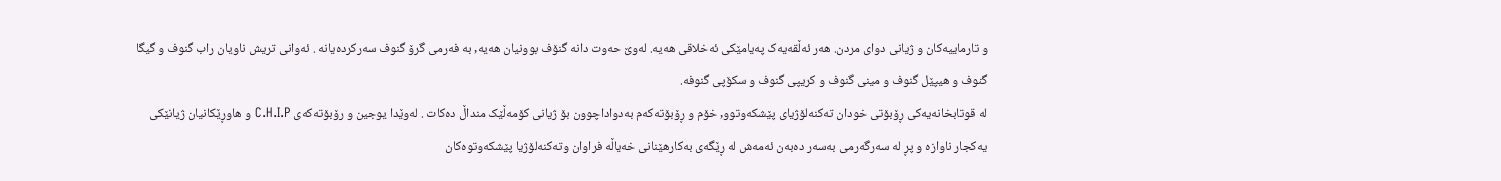و تارماییەکان و ژیانی دوای مردن. هەر ئەڵقەیەک پەیامێکی ئەخلاقی هەیە. لەوێ حەوت دانە گنۆف بوونیان هەیە, بە فەرمی گرۆ گنوف سەرکردەیانە . ئەوانی تریش ناویان راب گنوف و گیگا گنوف و هیپێل گنوف و مینی گنوف و کریپی گنوف و سکۆپی گنوفە.
لە قوتابخانەیەکی ڕۆبۆتی خودان تەکنەلۆژیای پێشکەوتوو, خۆم و ڕۆبۆتەکەم بەدواداچوون بۆ ژیانی کۆمەڵێک منداڵ دەکات . لەوێدا یوجین و رۆبۆتەکەی C.H.I.P و هاوڕێکانیان ژیانێکی یەکجار ناوازە و پڕ لە سەرگەرمی بەسەر دەبەن ئەمەش لە ڕێگەی بەکارهێنانی خەیاڵە فراوان وتەکنەلۆژیا پێشکەوتوەکان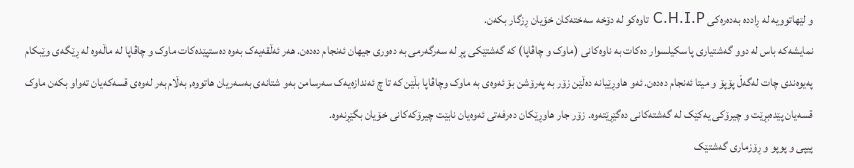و لێهاتوویە لە ڕاددە بەدەرەکی C.H.I.P تاوەکو لە دۆخە سەختەکان خۆیان ڕزگار بکەن.
نمایشەکە باس لە دوو گەشتیاری پاسکیلسوار دەکات بە ناوەکانی (ماوک و چاڤاپا) کە گەشتێکی پڕ لە سەرگەرمی بە دەوری جیهان ئەنجام دەدەن. هەر ئەڵقەیەک بەوە دەستپێدەکات ماوک و چاڤاپا لە ماڵەوە لە ڕێگەی وێبکام پەیوەندی چات لەگەڵ پۆپۆ و میتا ئەنجام دەدەن. ئەو هاوڕێیانە دەڵێن زۆر بە پەرۆشن بۆ ئەوەی بە ماوک وچاڤاپا بڵێن کە تا چ ئەندازەیەک سەرسامن بەو شتانەی بەسەریان هاتووە, بەڵام بەر لەوەی قسەکەیان تەواو بکەن ماوک قسەیان پێدەبڕێت و چیرۆکی یەکێک لە گەشتەکانی دەگێڕێتەوە. زۆر جار هاوڕێکان دەرفەتی ئەوەیان نابێت چیرۆکەکانی خۆیان بگێڕنەوە.
پیپی و پوپو و ڕۆزماری گەشتێک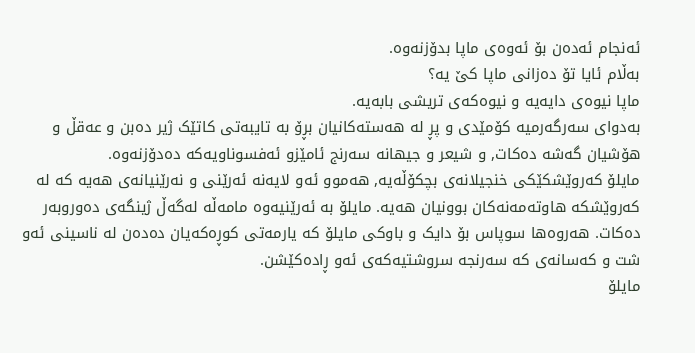ئەنجام ئەدەن بۆ ئەوەی ماپا بدۆزنەوە.
بەڵام ئایا تۆ دەزانی ماپا کێ یە؟
ماپا نیوەی دایەیە و نیوەکەی تریشی بابەیە.
بەدوای سەرگەرمیە کۆمێدی و پڕ لە هەستەکانیان بڕۆ بە تایبەتی کاتێک ژیر دەبن و عەقڵ و هۆشیان گەشە دەکات, و شیعر و جیهانە سەرنج ئامێزو ئەفسوناویەکە دەدۆزنەوە.
مایلۆ کەروێشکێکی خنجیلانەی بچکۆڵەیە, هەموو ئەو لایەنە ئەرێنی و نەرێنیانەی هەیە کە لە کەروێشکە هاوتەمەنەکان بوونیان هەیە. مایلۆ بە ئەرێنیەوە مامەڵە لەگەڵ ژینگەی دەوروبەر دەکات. هەروەها سوپاس بۆ دایک و باوکی مایلۆ کە یارمەتی کوڕەکەیان دەدەن لە ناسینی ئەو شت و کەسانەی کە سەرنجە سروشتیەکەی ئەو ڕادەکێشن.
مایلۆ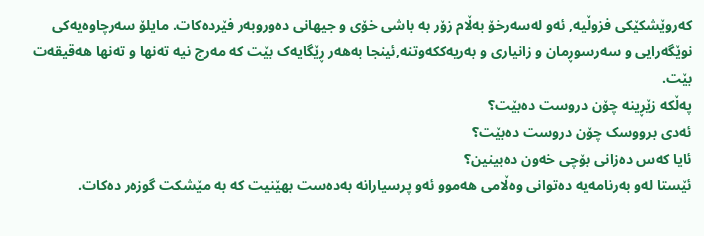کەروێشکێکی فزوڵیە, ئەو لەسەرخۆ بەڵام زۆر بە باشی خۆی و جیهانی دەوروبەر فێردەکات. مایلۆ سەرچاوەیەکی نوێگەرایی و سەرسوڕمان و زانیاری و بەریەککەوتنە,ئینجا بەهەر ڕێگایەک بێت کە مەرج نیە تەنها و تەنها هەقیقەت بێت.
پەڵکە زێڕینە چۆن دروست دەبێت؟
ئەدی برووسک چۆن دروست دەبێت؟
ئایا کەس دەزانی بۆچی خەون دەبینین؟
ئێستا لەو بەرنامەیە دەتوانی وەڵامی هەموو ئەو پرسیارانە بەدەست بهێنیت کە بە مێشکت گوزەر دەکات.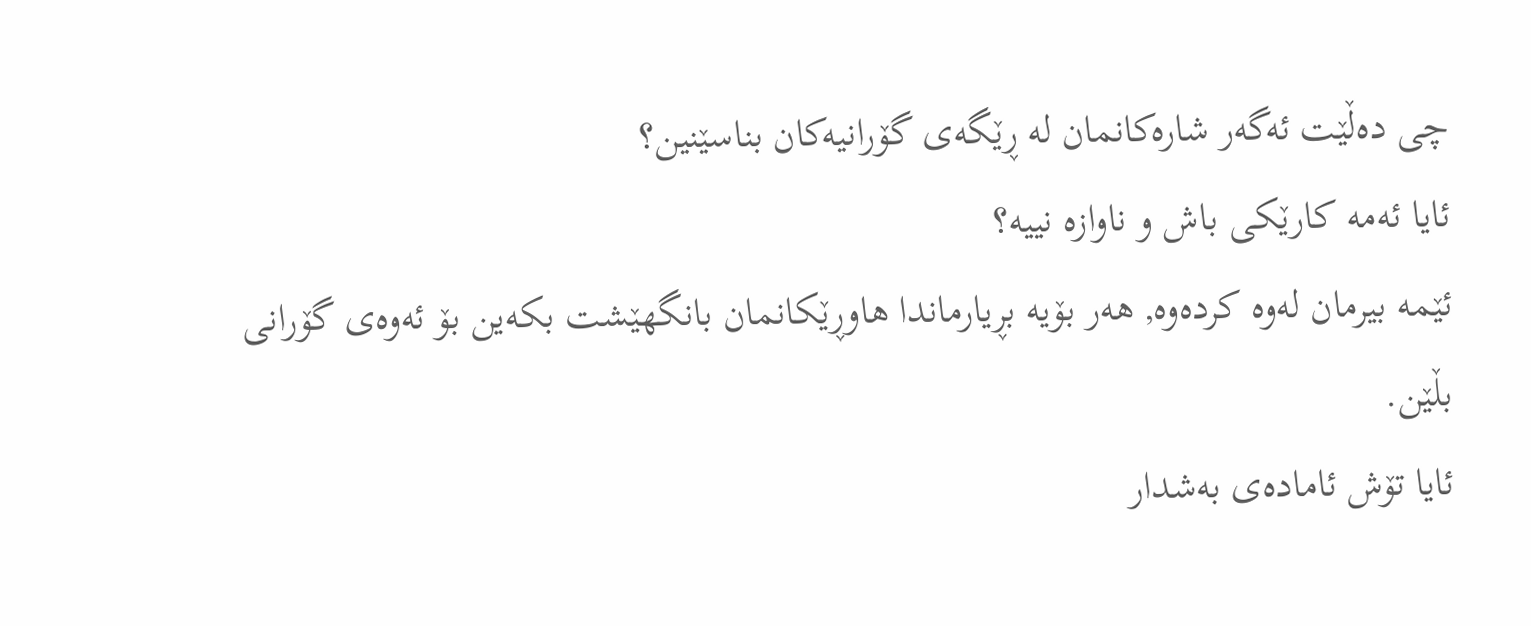چی دەڵێت ئەگەر شارەکانمان لە ڕێگەی گۆرانیەکان بناسێنین؟
ئایا ئەمە کارێکی باش و ناوازە نییە؟
ئێمە بیرمان لەوە کردەوە, هەر بۆیە بڕیارماندا هاوڕێکانمان بانگهێشت بکەین بۆ ئەوەی گۆرانی بڵێن.
ئایا تۆش ئامادەی بەشدار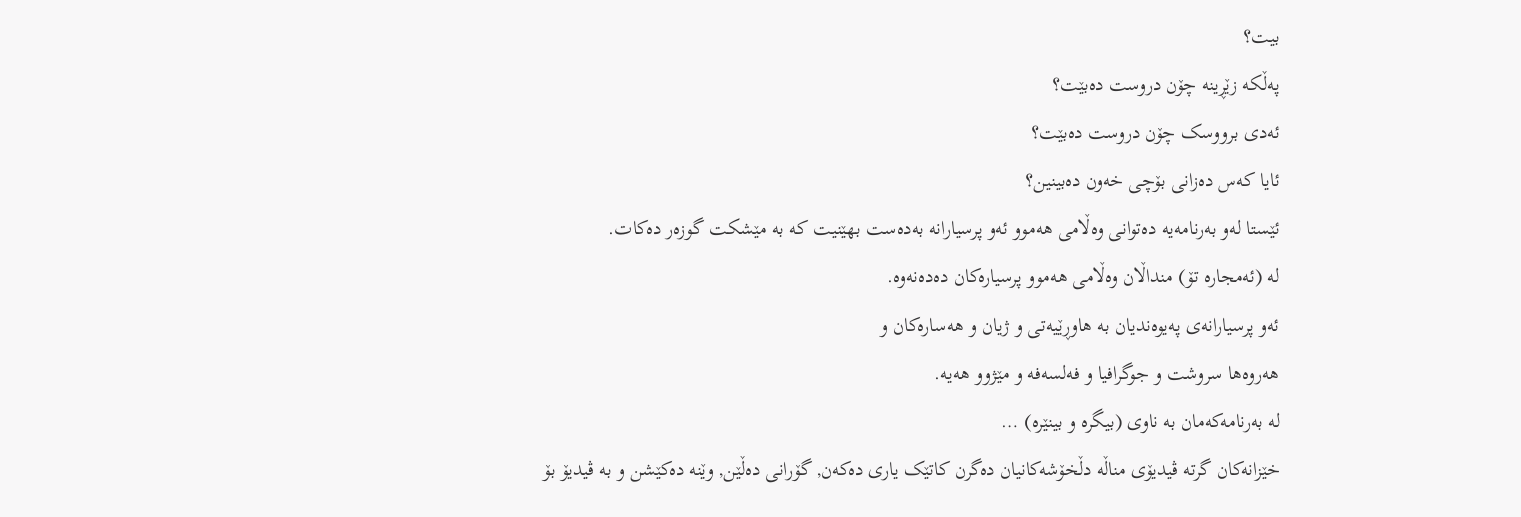بیت؟
پەڵکە زێڕینە چۆن دروست دەبێت؟
ئەدی برووسک چۆن دروست دەبێت؟
ئایا کەس دەزانی بۆچی خەون دەبینین؟
ئێستا لەو بەرنامەیە دەتوانی وەڵامی هەموو ئەو پرسیارانە بەدەست بهێنیت کە بە مێشکت گوزەر دەکات.
لە (ئەمجارە تۆ) منداڵان وەڵامی هەموو پرسیارەکان دەدەنەوە.
ئەو پرسیارانەی پەیوەندیان بە هاوڕێیەتی و ژیان و هەسارەکان و
هەروەها سروشت و جوگرافیا و فەلسەفە و مێژوو هەیە.
لە بەرنامەکەمان بە ناوی (بیگرە و بینێرە) …
خێزانەکان گرتە ڤیدیۆی مناڵە دڵخۆشەکانیان دەگرن کاتێک یاری دەکەن, گۆرانی دەڵێن, وێنە دەکێشن و بە ڤیدیۆ بۆ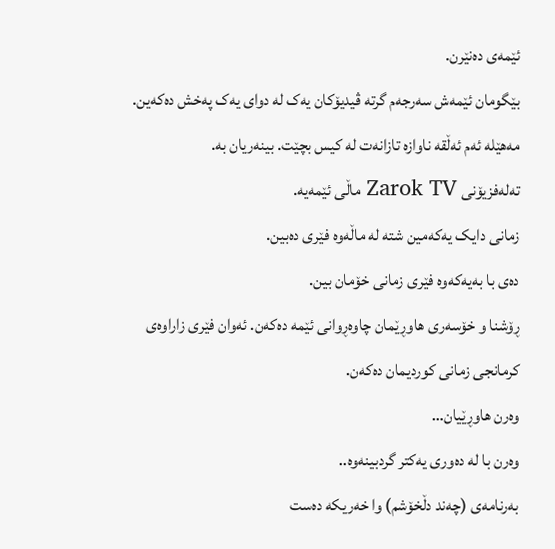ئێمەی دەنێرن.
بێگومان ئێمەش سەرجەم گرتە ڤیدیۆکان یەک لە دوای یەک پەخش دەکەین.
مەهێلە ئەم ئەڵقە ناوازە تازانەت لە کیس بچێت. بینەریان بە.
تەلەفزیۆنی Zarok TV ماڵی ئێمەیە.
زمانی دایک یەکەمین شتە لە ماڵەوە فێری دەبین.
دەی با بەیەکەوە فێری زمانی خۆمان بین.
ڕۆشنا و خۆسەری هاوڕێمان چاوەڕوانی ئێمە دەکەن. ئەوان فێری زاراوەی کرمانجی زمانی کوردیمان دەکەن.
وەرن هاوڕێیان…
وەرن با لە دەوری یەکتر گردبینەوە..
بەرنامەی (چەند دڵخۆشم) وا خەریکە دەست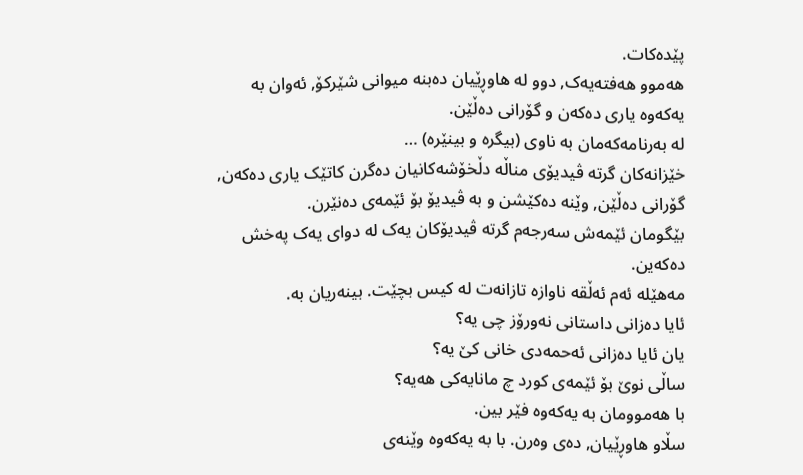پێدەکات.
هەموو هەفتەیەک, دوو لە هاوڕێیان دەبنە میوانی شێرکۆ, ئەوان بە یەکەوە یاری دەکەن و گۆرانی دەڵێن.
لە بەرنامەکەمان بە ناوی (بیگرە و بینێرە) …
خێزانەکان گرتە ڤیدیۆی مناڵە دڵخۆشەکانیان دەگرن کاتێک یاری دەکەن, گۆرانی دەڵێن, وێنە دەکێشن و بە ڤیدیۆ بۆ ئێمەی دەنێرن.
بێگومان ئێمەش سەرجەم گرتە ڤیدیۆکان یەک لە دوای یەک پەخش دەکەین.
مەهێلە ئەم ئەڵقە ناوازە تازانەت لە کیس بچێت. بینەریان بە.
ئایا دەزانی داستانی نەورۆز چی یە؟
یان ئایا دەزانی ئەحمەدی خانی کێ یە؟
ساڵی نوێ بۆ ئێمەی کورد چ مانایەکی هەیە؟
با هەموومان بە یەکەوە فێر بین.
سڵاو هاوڕێیان, دەی وەرن. با بە یەکەوە وێنەی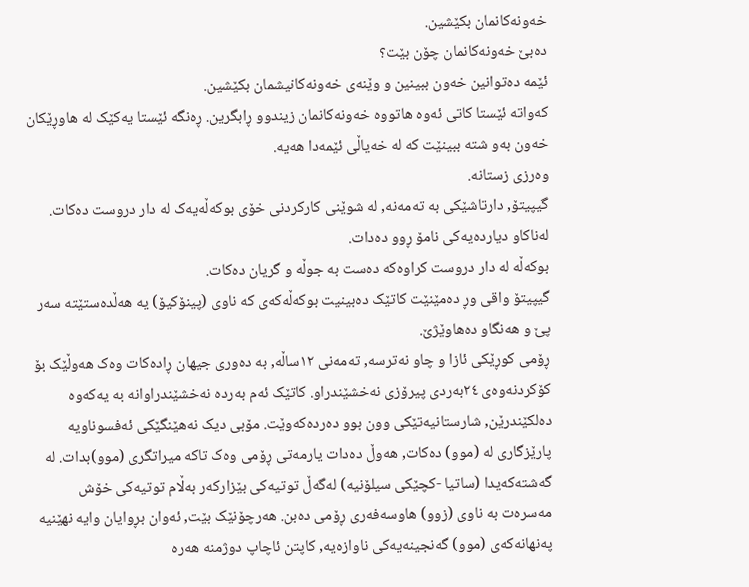خەونەکانمان بکێشین.
دەبێ خەونەکانمان چۆن بێت؟
ئێمە دەتوانین خەون ببینین و وێنەی خەونەکانیشمان بکێشین.
کەواتە ئێستا کاتی ئەوە هاتووە خەونەکانمان زیندوو ڕابگرین. ڕەنگە ئێستا یەکێک لە هاوڕێکان خەون بەو شتە ببینێت کە لە خەیاڵی ئێمەدا هەیە.
وەرزی زستانە.
گیپیتۆ, دارتاشێکی بە تەمەنە, لە شوێنی کارکردنی خۆی بوکەڵەیەک لە دار دروست دەکات.
لەناکاو دیاردەیەکی نامۆ ڕوو دەدات.
بوکەڵە لە دار دروست کراوەکە دەست بە جوڵە و گریان دەکات.
گیپیتۆ واقی وڕ دەمێنێت کاتێک دەبینیت بوکەڵەکەی کە ناوی (پینۆکیۆ) یە هەڵدەستێتە سەر پێ و هەنگاو دەهاوێژێ.
ڕۆمی کوڕێکی ئازا و چاو نەترسە, تەمەنی ١٢ساڵە, بە دەوری جیهان ڕادەکات وەک هەوڵێک بۆ کۆکردنەوەی ٢٤بەردی پیرۆزی نەخشێندراو. کاتێک ئەم بەردە نەخشێندراوانە بە یەکەوە دەلکێندرێن, شارستانیەتێکی وون بوو دەردەکەوێت. مۆبی دیک نەهێنگێکی ئەفسوناویە پارێزگاری لە (موو) دەکات, هەوڵ دەدات یارمەتی ڕۆمی وەک تاکە میراتگری (موو)بدات. لە گەشتەکەیدا (ساتیا -کچێکی سیلۆنیە) لەگەڵ توتیەکی بێزارکەر بەڵام توتیەکی خۆش مەسرەت بە ناوی (زوو) هاوسەفەری ڕۆمی دەبن. هەرچۆنێک بێت, ئەوان بڕوایان وایە نهێنیە پەنهانەکەی (موو) گەنجینەیەکی ناوازەیە, کاپتن ئاچاپ دوژمنە هەرە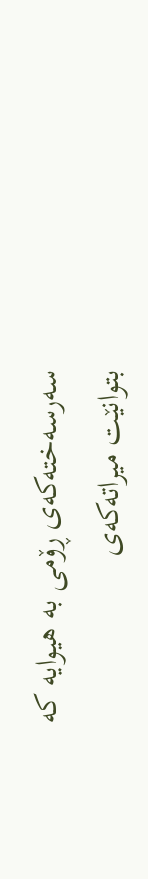سەرسەختەکەی ڕۆمی بە هیوایە کە بتوانێت میراتەکەی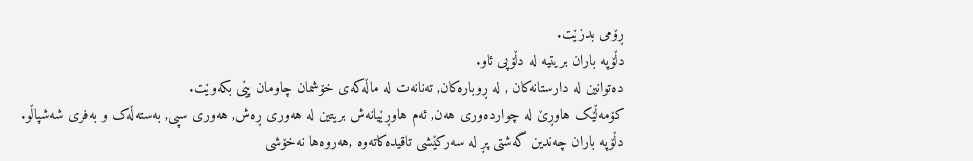ڕۆمی بدزێت.
دڵۆپە باران بریتیە لە دڵۆپی ئاو.
دەتوانین لە دارستانەکان , لە ڕوبارەکان, تەنانەت لە ماڵەکەی خۆشمان چاومان پێی بکەوێت.
کۆمەڵێک هاوڕێ لە چواردەوری هەن, ئەم هاوڕێیانەش بریتین لە هەوری ڕەش, هەوری سپی, بەستەڵەک و بەفری شەشپاڵو.
دڵۆپە باران چەندین گەشتی پڕ لە سەرکێشی تاقیدەکاتەوە ,هەروەها نەخۆشی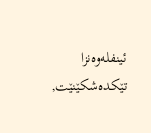ئینفلەوەنزا تێکدەشکێنێت,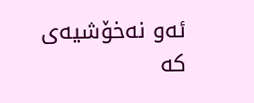ئەو نەخۆشیەی کە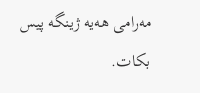مەرامی هەیە ژینگە پیس بکات.